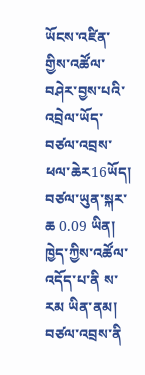ཡོངས་འཛིན་གྱིས་འཚོལ་བཤེར་བྱས་པའི་འབྲེལ་ཡོད་བཙལ་འབྲས་ཕལ་ཆེར16ཡོད།  བཙལ་ཡུན་སྐར་ཆ 0.09 ཡིན།
ཁྱེད་ཀྱིས་འཚོལ་འདོད་པ་ནི ས་རམ ཡིན་ནམ།
བཙལ་འབྲས་ནི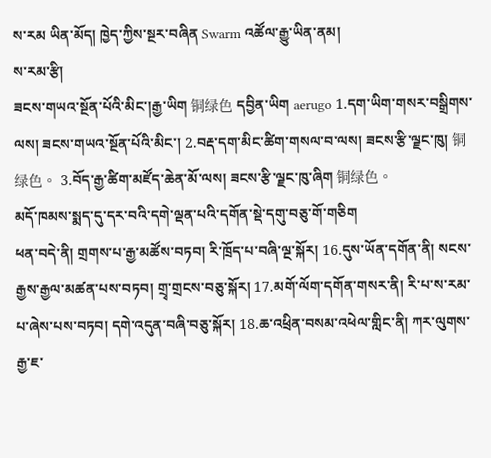ས་རམ ཡིན་མོད། ཁྱེད་ཀྱིས་སྔར་བཞིན Swarm འཚོལ་རྒྱུ་ཡིན་ནམ།
ས་རམ་རྩི།
ཟངས་གཡའ་སྔོན་པོའི་མིང་།རྒྱ་ཡིག 铜绿色 དབྱིན་ཡིག aerugo 1.དག་ཡིག་གསར་བསྒྲིགས་ལས། ཟངས་གཡའ་སྔོན་པོའི་མིང་། 2.བརྡ་དག་མིང་ཚིག་གསལ་བ་ལས། ཟངས་རྩི་ལྗང་ཁུ། 铜绿色。 3.བོད་རྒྱ་ཚིག་མཛོད་ཆེན་མོ་ལས། ཟངས་རྩི་ལྗང་ཁུ་ཞིག 铜绿色。
མདོ་ཁམས་སྨད་དུ་དར་བའི་དགེ་ལྡན་པའི་དགོན་སྡེ་དགུ་བཅུ་གོ་གཅིག
ཕན་བདེ་ནི། གྲགས་པ་རྒྱ་མཚོས་བཏབ། རི་ཁྲོད་པ་བཞི་ལྔ་སྐོར། 16.དུས་ཡོན་དགོན་ནི། སངས་རྒྱས་རྒྱལ་མཚན་པས་བཏབ། གྲྭ་གྲངས་བཅུ་སྐོར། 17.མགོ་ལོག་དགོན་གསར་ནི། རི་པ་ས་རམ་པ་ཞེས་པས་བཏབ། དགེ་འདུན་བཞི་བཅུ་སྐོར། 18.ཆ་འཕྲིན་བསམ་འཕེལ་གླིང་ནི། ཀར་ལུགས་རྒྱ་ཇ་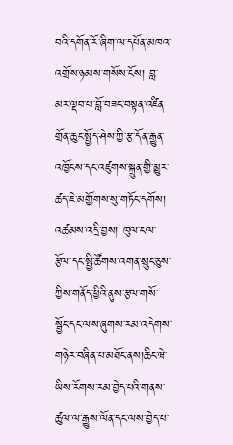བའི་དགོན་རོ་ཞིག་ལ་དཔོན་མཁའ་འགྲོས་ཉམས་གསོས་ངོས། བླ་མར་ལྡབ་པ་བློ་བཟང་བསྟན་འཛིན
གྲོན་ཆུང་སྤྱོད་ཤེས་ཀྱི་རྩ་དོན་རྒྱུན་འཁྱོངས་དང་འཛུགས་སྐྲུན་གྱི་མྱུར་ཚད་ཇེ་མགྱོགས་སུ་གཏོང་དགོས།
འཚམས་འདྲི་བྱས། ཁུལ་ངལ་རྩོལ་དང་སྤྱི་ཚོགས་འགན་སྲུང་ཅུས་ཀྱིས་གནོད་ཕྱིའི་ནུས་རྩལ་གསོ་སྦྱོང་དང་ལས་ཞུགས་རམ་འདེགས་གཉེར་བཞིན་པ་མཐོང་ནས།ཆིང་ཝེ་ཡིས་རོགས་རམ་བྱེད་པའི་གནས་ཚུལ་ལ་རྒྱུས་ལོན་དང་ལས་བྱེད་པ་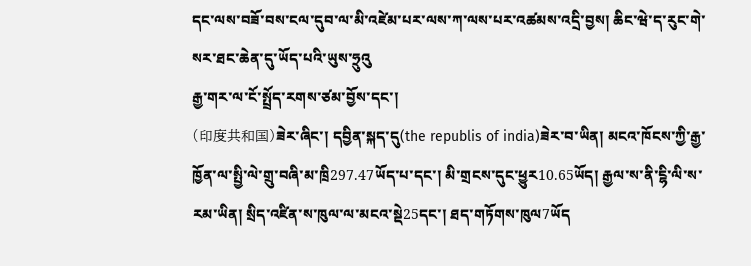དང་ལས་བཟོ་བས་ངལ་དུབ་ལ་མི་འཛེམ་པར་ལས་ཀ་ལས་པར་འཚམས་འདྲི་བྱས། ཆིང་ཝེ་ད་རུང་གེ་སར་ཐང་ཆེན་དུ་ཡོད་པའི་ཡུས་ཧྲུའུ
རྒྱ་གར་ལ་ངོ་སྤྲོད་རགས་ཙམ་བྱོས་དང་།
(印度共和国)ཟེར་ཞིང་། དབྱིན་སྐད་དུ(the republis of india)ཟེར་བ་ཡིན། མངའ་ཁོངས་ཀྱི་རྒྱ་ཁྱོན་ལ་སྤྱི་ལེ་གྲུ་བཞི་མ་ཁྲི297.47ཡོད་པ་དང་། མི་གྲངས་དུང་ཕྱུར10.65ཡོད། རྒྱལ་ས་ནི་ངྷི་ལི་ས་རམ་ཡིན། སྲིད་འཛིན་ས་ཁུལ་ལ་མངའ་སྡེ25དང་། ཐད་གཏོགས་ཁུལ7ཡོད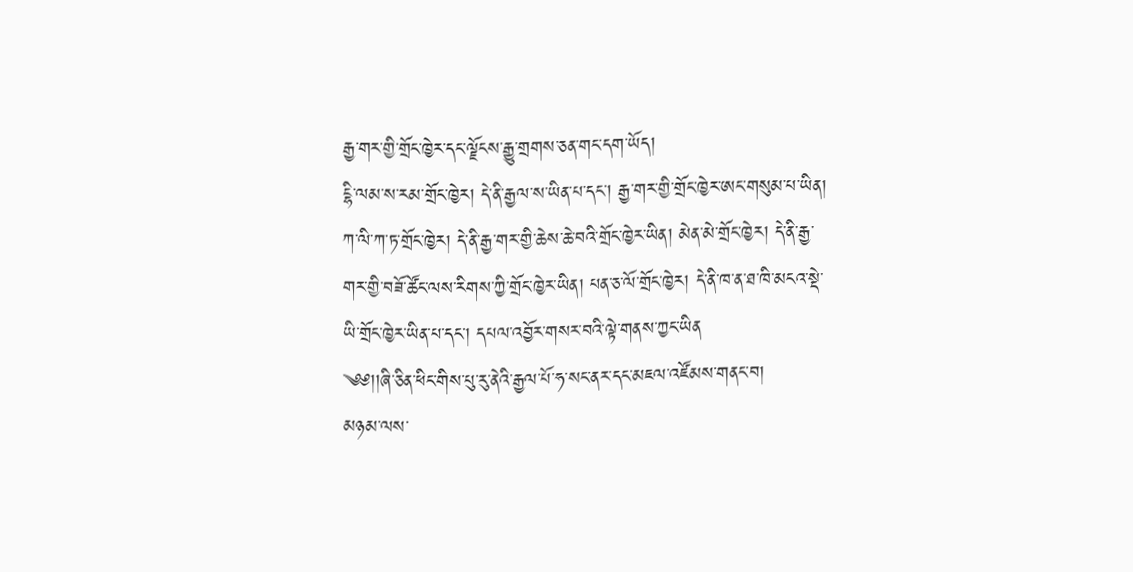རྒྱ་གར་གྱི་གྲོང་ཁྱེར་དང་ལྗོངས་རྒྱུ་གྲགས་ཅན་གང་དག་ཡོད།
ངྷི་ལམ་ས་རམ་གྲོང་ཁྱེར། དེ་ནི་རྒྱལ་ས་ཡིན་པ་དང་། རྒྱ་གར་གྱི་གྲོང་ཁྱེར་ཨང་གསུམ་པ་ཡིན། ཀ་ལི་ཀ་ཏ་གྲོང་ཁྱེར། དེ་ནི་རྒྱ་གར་གྱི་ཆེས་ཆེ་བའི་གྲོང་ཁྱེར་ཡིན། མེན་མེ་གྲོང་ཁྱེར། དེ་ནི་རྒྱ་གར་གྱི་བཟོ་ཚོང་ལས་རིགས་ཀྱི་གྲོང་ཁྱེར་ཡིན། པན་ཅ་ལོ་གྲོང་ཁྱེར། དེ་ནི་ཁ་ན་ཐ་ཁི་མངའ་སྡེ་ཡི་གྲོང་ཁྱེར་ཡིན་པ་དང་། དཔལ་འབྱོར་གསར་བའི་ལྟེ་གནས་ཀྱང་ཡིན
༄༅།།ཞི་ཅིན་ཕིང་གིས་པུ་རུ་ནེའི་རྒྱལ་པོ་ཧ་སང་ནར་དང་མཇལ་འཛོམས་གནང་བ།
མཉམ་ལས་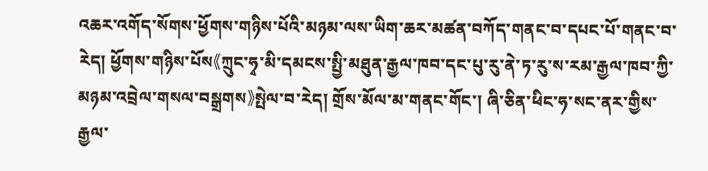འཆར་འགོད་སོགས་ཕྱོགས་གཉིས་པོའི་མཉམ་ལས་ཡིག་ཆར་མཚན་བཀོད་གནང་བ་དཔང་པོ་གནང་བ་རེད། ཕྱོགས་གཉིས་པོས《ཀྲུང་ཧྭ་མི་དམངས་སྤྱི་མཐུན་རྒྱལ་ཁབ་དང་པུ་རུ་ནེ་ཏ་རུ་ས་རམ་རྒྱལ་ཁབ་ཀྱི་མཉམ་འབྲེལ་གསལ་བསྒྲགས》སྤེལ་བ་རེད། གྲོས་མོལ་མ་གནང་གོང་། ཞི་ཅིན་ཕིང་ཧ་སང་ནར་གྱིས་རྒྱལ་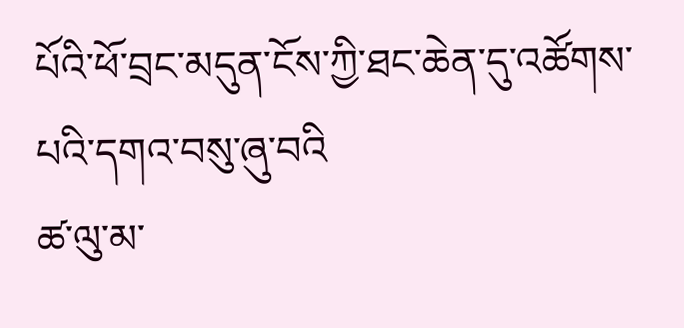པོའི་ཕོ་བྲང་མདུན་ངོས་ཀྱི་ཐང་ཆེན་དུ་འཚོགས་པའི་དགའ་བསུ་ཞུ་བའི
ཚ་ལུ་མ་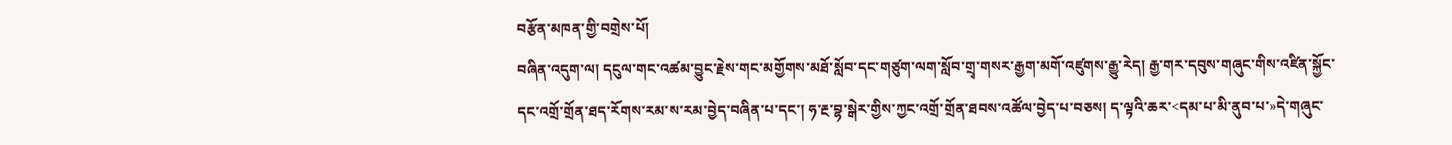བརྩོན་མཁན་གྱི་བགྲེས་པོ།
བཞིན་འདུག་ལ། དངུལ་གང་འཚམ་བྱུང་རྗེས་གང་མགྱོགས་མཐོ་སློབ་དང་གཙུག་ལག་སློབ་གྲྭ་གསར་རྒྱག་མགོ་འཛུགས་རྒྱུ་རེད། རྒྱ་གར་དབུས་གཞུང་གིས་འཛིན་སྐྱོང་དང་འགྲོ་གྲོན་ཐད་རོགས་རམ་ས་རམ་བྱེད་བཞིན་པ་དང་། ཧ་རྔ་བྷ་སྒེར་གྱིས་ཀྱང་འགྲོ་གྲོན་ཐབས་འཚོལ་བྱེད་པ་བཅས། ད་ལྟའི་ཆར་<དམ་པ་མི་ནུབ་པ་»དེ་གཞུང་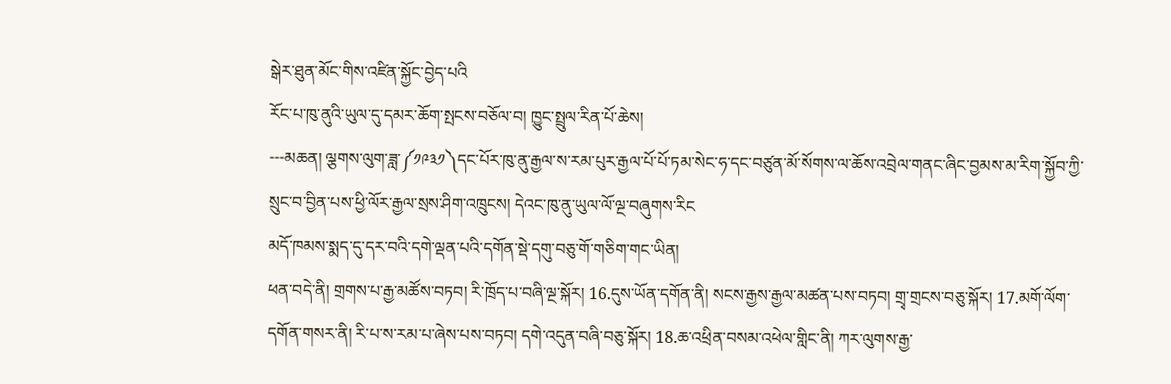སྒེར་ཐུན་མོང་གིས་འཛིན་སྐྱོང་བྱེད་པའི
རོང་པ་ཁུ་ནུའི་ཡུལ་དུ་དམར་ཆོག་སྤངས་བཅོལ་བ། ཁྱུང་སྤྲུལ་རིན་པོ་ཆེས།
---མཆན། ལྕགས་ལུག་ཟླ་༼༡༩༣༡༽དང་པོར་ཁུ་ནུ་རྒྱལ་ས་རམ་པུར་རྒྱལ་པོ་པོ་ཏམ་སེང་ཧ་དང་བཙུན་མོ་སོགས་ལ་ཆོས་འབྲེལ་གནང་ཞིང་བྱམས་མ་རིག་སྐྱོབ་ཀྱི་སྲུང་བ་བྱིན་པས་ཕྱི་ལོར་རྒྱལ་སྲས་ཤིག་འཁྲུངས། དེའང་ཁུ་ནུ་ཡུལ་ལོ་ལྔ་བཞུགས་རིང
མདོ་ཁམས་སྨད་དུ་དར་བའི་དགེ་ལྡན་པའི་དགོན་སྡེ་དགུ་བཅུ་གོ་གཅིག་གང་ཡིན།
ཕན་བདེ་ནི། གྲགས་པ་རྒྱ་མཚོས་བཏབ། རི་ཁྲོད་པ་བཞི་ལྔ་སྐོར། 16.དུས་ཡོན་དགོན་ནི། སངས་རྒྱས་རྒྱལ་མཚན་པས་བཏབ། གྲྭ་གྲངས་བཅུ་སྐོར། 17.མགོ་ལོག་དགོན་གསར་ནི། རི་པ་ས་རམ་པ་ཞེས་པས་བཏབ། དགེ་འདུན་བཞི་བཅུ་སྐོར། 18.ཆ་འཕྲིན་བསམ་འཕེལ་གླིང་ནི། ཀར་ལུགས་རྒྱ་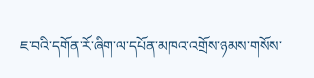ཇ་བའི་དགོན་རོ་ཞིག་ལ་དཔོན་མཁའ་འགྲོས་ཉམས་གསོས་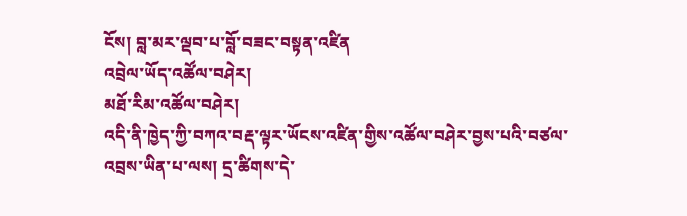ངོས། བླ་མར་ལྡབ་པ་བློ་བཟང་བསྟན་འཛིན
འབྲེལ་ཡོད་འཚོལ་བཤེར།
མཐོ་རིམ་འཚོལ་བཤེར།
འདི་ནི་ཁྱེད་ཀྱི་བཀའ་བརྡ་ལྟར་ཡོངས་འཛིན་གྱིས་འཚོལ་བཤེར་བྱས་པའི་བཙལ་འབྲས་ཡིན་པ་ལས། དྲ་ཚིགས་དེ་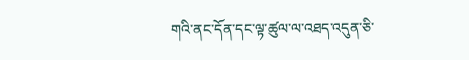གའི་ནང་དོན་དང་ལྟ་ཚུལ་ལ་འཐད་འདུན་ཅི་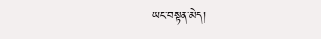ཡང་བསྟན་མེད།